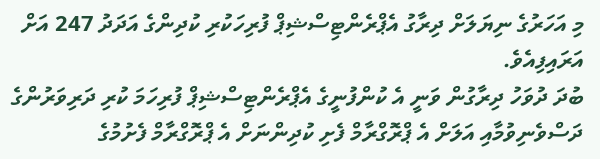މި އަހަރުގެ ނިޔަލަށް ދިރާގު އެޕްރެންޓިސްޝިޕް ފުރިހަކުރި ކުދިންގެ އަދަދު 247 އަށް އަރައިފިއެވެ.
ބުދަ ދުވަހު ދިރާގުން ވަނީ އެ ކުންފުނީގެ އެޕްރެންޓިސްޝިޕް ފުރިހަމަ ކުރި ދަރިވަރުންގެ ދަސްވެނިވުމާއި އަލަށް އެ ޕްރޮގްރާމް ފެށި ކުދިންނަށް އެ ޕްރޮގްރާމް ފެށުމުގެ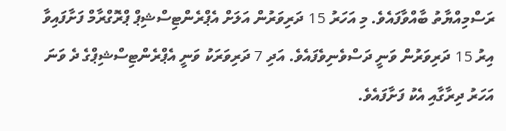ރަސްމިއްޔާތު ބާއްވާފައެވެ. މި އަހަރު 15 ދަރިވަރުން އަލަށް އެޕްރެންޓިސްޝިޕް ޕްރޮގްރާމް ފަށާފައިވާ އިރު 15 ދަރިވަރުން ވަނީ ދަސްވެނިވެފައެވެ. އަދި 7 ދަރިވަރަކު ވަނީ އެޕްރެންޓިސްޝިޕްގެ ދެ ވަނަ އަހަރު ދިރާގާއި އެކު ފަށާފައެވެ.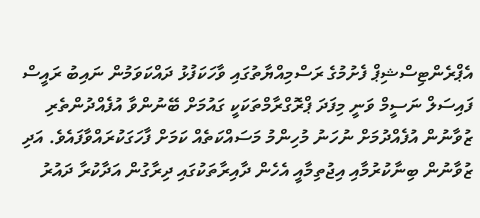އެޕްރެންޓިސްޝިޕް ފެށުމުގެ ރަސްމިއްޔާތުގައި ވާހަކަފުޅު ދައްކަވަމުން ނައިބު ރައީސް ފައިސަލް ނަސީމް ވަނީ މިފަދަ ޕްރޮގްރާމްތަކަކީ ގައުމަށް ބޭނުންވާ އުފެއްދުންތެރި ޒުވާނުން އުފެއްދުމަށް ނުހަނު މުހިންމު މަސައްކަތެއް ކަމަށް ފާހަގަކުރައްވާފައެވެ. އަދި ޒުވާނުން ބިނާކުރުމާއި އިޖުތިމާއީ އެހެން ދާއިރާތަކުގައި ދިރާގުން އަދާކުރާ ދައުރު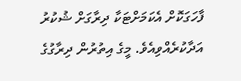ފާހަގަކޮށް އެކަމަށްޓަކާ ދިރާގަށް ޝުކުރު އަދާކުރެއްވިއެވެ. މީގެ އިތުރުން ދިރާގުގެ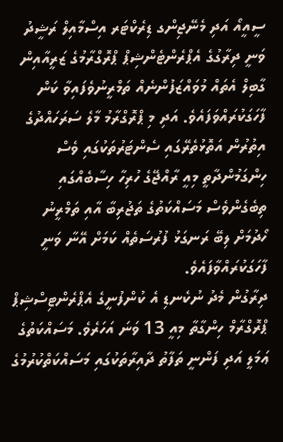ސީއީއޯ އަދި މެނޭޖިންގ ޑިރެކްޓަރ އިސްމާއިލް ރަޝީދު ވަނީ ދިރާގުގެ އެޕްރެންޓެންޝިޕް ޕްރޮގްރާމުގެ ޒަރީއާއިން ގާބިލް އެތައް މުވައްޒަފުންނެއް ތަމްރީނުވެފައިވާ ކަން ފާހަގަކުރައްވަފައެވެ. އަދި މި ޕްރޮގްރާމު މާލެ ސަރަހައްދުގެ އިތުރުން އަތޮޅުތެރޭގައި ސެންޓަރުތަކުގައި ވެސް ހިންގަމުންދާތީ މިއީ ރާއްޖޭގެ ހުރިހާ ހިސާބެއްގައި ތިބެގެންވެސް މަސައްކަތުގެ ތަޖުރިބާ އާއި ތަމްރީނު ހޯދުމަށް ލިބޭ ރަނގަޅު ފުރުސަތެއް ކަމަށް އޭނާ ވަނީ ފާހަގަކުރައްވާފައެވެ.
ދިރާގުން މެދު ނުކެނޑި އެ ކުންފުނީގެ އެޕްރެންޓިސްޝިޕް ޕްރޮގްރާމް ހިންގާތާ މިއީ 13 ވަނަ އަހަރެވެ. މަސައްކަތުގެ ޢަމަލީ އަދި ފަންނީ ތަފާތު ދާއިރާތަކުގައި މަސައްކަތްކުރުމުގެ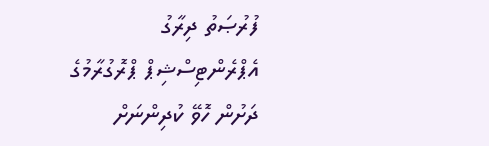ފުރުޞަތު ދިރާގު އެޕްރެންޓިސްޝިޕް ޕްރޮގުރާމުގެ ދަށުން ހޮވޭ ކުދިންނަށް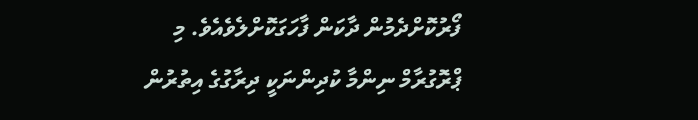ފޯރުކޮށްދެމުން ދާކަން ފާހަގަކޮށްލެވެއެވެ. މި ޕްރޮގުރާމް ނިންމާ ކުދިންނަކީ ދިރާގުގެ އިތުރުން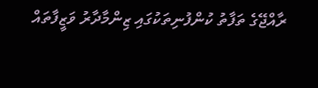ރާއްޖޭގެ ތަފާތު ކުންފުނިތަކުގައި ޒިންމާދާރު ވަޒީފާތައް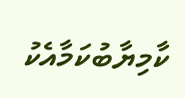ކާމިޔާބުކަމާއެކު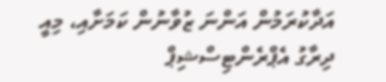އަދާކުރަމުން އަންނަ ޒުވާނުން ކަމަށާއި، މިއީ ދިރާގު އެޕްރެންޓިސްޝިޕް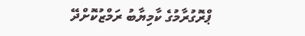ޕްރޮގުރާމުގެ ކާމިޔާބު ރަމްޒުކޮށްދޭ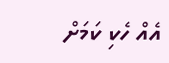އެއް ހެކި ކަމަށް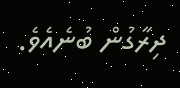ދިރާގުން ބުނެއެވެ.